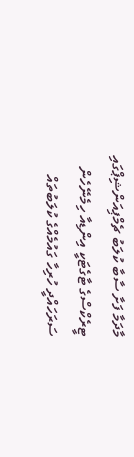މާދަމާ ފަށާ ސާބާ ކުލަބު ޗެމްޕިއަންޝިޕްގައި ޓީރެކްސްގެ ޓާގެޓަކީ އިންޑިއާ ހިމެނޭހެން ސަރަހައްދީ ހުރިހާ ގައުމެއްގެ ކުލަބުތައް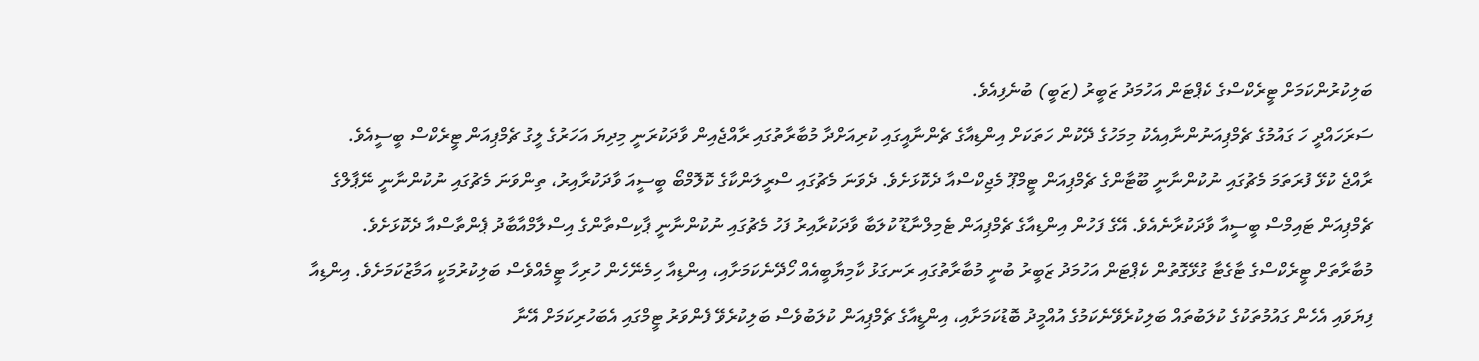ބަލިކުރުންކަމަށް ޓީރެކްސްގެ ކެޕްޓަން އަހުމަދު ޒަބީރު (ޒަބީ) ބުނެފިއެވެ.
ސަރަހައްދީ ހަ ގައުމުގެ ޗެމްޕިއަނުންނާއިއެކު މިމަހުގެ ދޭކުން ހަތަކަށް އިންޑިއާގެ ޗެންނާއީގައި ކުރިއަށްދާ މުބާރާތުގައި ރާއްޖެއިން ވާދަކުރަނީ މިދިޔަ އަހަރުގެ ލީގު ޗެމްޕިއަން ޓީރެކްސް ބީސީއެވެ.
ރާއްޖެ ކުޅޭ ފުރަތަމަ މެޗުގައި ނުކުންނާނީ ބޫޓާންގެ ޗެމްޕިއަން ޓީމްޕޫ މެޖިކްސްއާ ދެކޮޅަށެވެ. ދެވަނަ މެޗުގައި ސްރީލަންކާގެ ކޮލޮމްބޯ ބީސީއަ ވާދަކުރާއިރު، ތިންވަނަ މެޗުގައި ނުކުންނާނީ ނޭޕާލްގެ ޗެމްޕިއަން ޓައިމްސް ބީސީއާ ވާދަކުރާނެއެވެ. އޭގެ ފަހުން އިންޑިއާގެ ޗެމްޕިއަން ޓެމިލްނާޑޫ ކުލަބާ ވާދަކުރާއިރު ފަހު މެޗުގައި ނުކުންނާނީ ޕާކިސްތާންގެ އިސްލާމްއާބާދު ޕެންތާސްއާ ދެކޮޅަށެވެ.
މުބާރާތަށް ޓީރެކްސްގެ ޓާގެޓާ ގުޅޭގޮތުން ކެޕްޓަން އަހުމަދު ޒަބީރު ބުނީ މުބާރާތުގައި ރަނގަޅު ކާމިޔާބީއެއް ހޯދޭނެކަމަށާއި، އިންޑިއާ ހިމެނޭހެން ހުރިހާ ޓީމެއްވެސް ބަލިކުރުމަކީ އަމާޒުކަމަށެވެ. އިންޑިއާ ފިޔަވައި އެހެން ގައުމުތަކުގެ ކުލަބުތައް ބަލިކުރެވޭނެކަމުގެ އުއްމީދު ބޮޑުކަމަށާއި، އިންޑީއާގެ ޗެމްޕިއަން ކުލަބުވެސް ބަލިކުރެވޭ ފެންވަރު ޓީމްގައި އެބަހުރިކަމަށް އޭނާ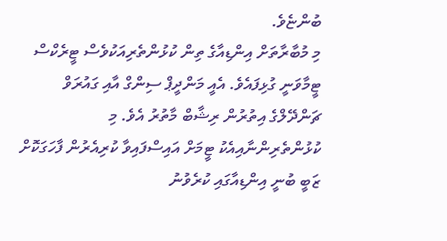ބުންޏެވެ.
މި މުބާރާތަށް އިންޑިއާގެ ތިން ކުޅުންތެރިއަކުވެސް ޓީރެކްސް ޓީމާވަނީ ގުޅިފައެވެ. އެއީ މަންދީޕް ސިންގް އާއި ގައުރަވް ޗަންދޭލްގެ އިތުރުން ރިޝާބް މާތުރު އެވެ. މި ކުޅުންތެރިންނާއިއެކު ޓީމަށް އައިސްފައިވާ ކުރިއެރުން ފާހަގަކޮށް ޒަބީ ބުނީ އިންޑިއާގައި ކުރެވުނު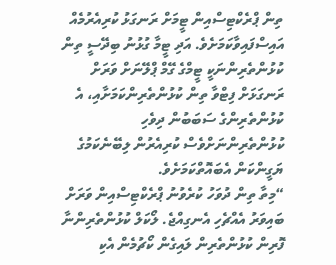ތިން ޕްރެކްޓިސްއިން ޓީމަށް ރަނގަޅު ކުރިއެރުމެއް އައިސްފައިވާކަމަށެވެ. އަދި ޓީމާ ގުޅުނު ބިދޭސީ ތިން ކުޅުންތެރިންނަކީ ޓީމްގެ ގޭމް ޕްލޭނަށް ވަރަށް ރަނގަޅަށް ފިޓްވާ ތިން ކުޅުންތެރިންކަމަށާއި، އެ ކުޅުންތެރިންގެ ސަބަބުން ދިވެހި ކުޅުންތެރިންނަށްވެސް ކުރިއެރުން ލިބޭނެކަމުގެ ޔަގީންކަން އެބައޮތްކަމަށެވެ.
“މިތާ ތިން ދުވަހު ކުރެވުނު ޕްރެކްޓިސްއިން ވަރަށް ބައިވަރު އެއްޗެހި އެނގިއްޖެ. ލޯކަލް ކުޅުންތެރިންނާ ފޮރިން ކުޅުންތެރިން ލައިގެން ކޯޗުމެން އެކި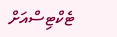ޓެކްޓިސްއަށް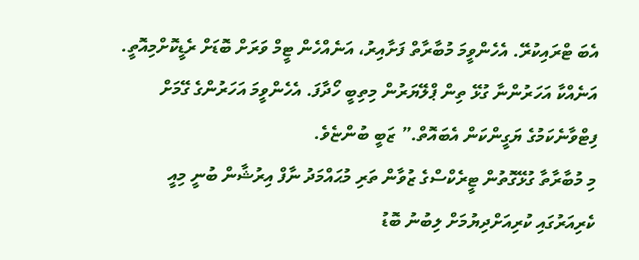އެބަ ޓްރައިކުރޭ. އެހެންވީމަ މުބާރާތް ފަށާއިރު، އަނެއްހެން ޓީމް ވަރަށް ބޮޑަށް ރެޑީކޮށްމިއޮތީ. އަނެއްކާ އަހަރުންނާ ގުޅޭ ތިން ޕްލޭޔަރުން މިތިބީ ހޯދާފަ. އެހެންވީމަ އަހަރުންގެ ގޭމަށް ފިޓްވާނެކަމުގެ ޔަގީންކަން އެބައޮތް.” ޒަބީ ބުންޏެވެ.
މި މުބާރާތާ ގުޅޭގޮތުން ޓީރެކްސްގެ ޒުވާން ތަރި މުޙައްމަދު ނާފް އިރުޝާން ބުނީ މިއީ ކެރިއަރުގައި ކުރިއަށްދިޔުމަށް ލިބުނު ބޮޑު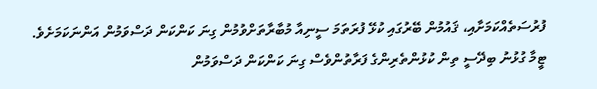ފުރުސަތެއްކަމަށާއި، ޤައުމުން ބޭރުގައި ކުޅޭ ފުރަތަމަ ސީނިއާ މުބާރާތަށްވުމުން ގިނަ ކަންކަން ދަސްވަމުން އަންނަކަމަށެވެ.
ޓީމާ ގުޅުނު ބިދޭސީ ތިން ކުޅުންތެރިންގެ ފަރާތުންވެސް ގިނަ ކަންކަން ދަސްވަމުން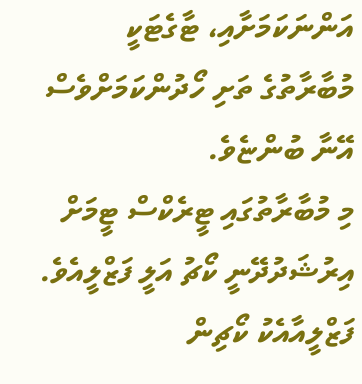އަންނަކަމަށާއި، ޓާގެޓަކީ މުބާރާތުގެ ތަށި ހޯދުންކަމަށްވެސް އޭނާ ބުންޏެވެ.
މި މުބާރާތުގައި ޓީރެކްސް ޓީމަށް އިރުޝަދުދޭނީ ކޯޗު އަލީ ފަޒްލީއެވެ. ފަޒްލީއާއެކު ކޯޗިން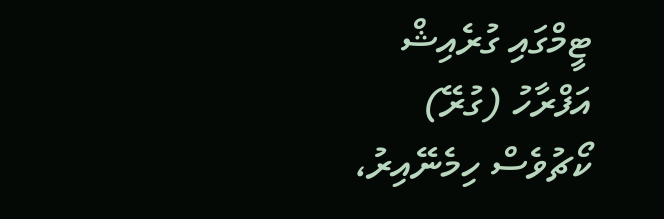ޓީމްގައި ގުރެއިޝް އަފްރާހު (ގުރޭ) ކޯޗުވެސް ހިމެނޭއިރު،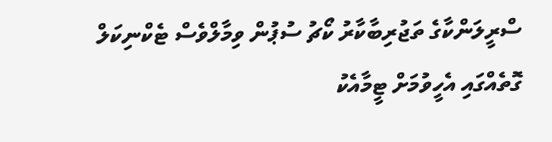ސްރީލަންކާގެ ތަޖުރިބާކާރު ކޯޗު ސުޕުން ވިމާލްވެސް ޓެކްނިކަލް ގޮތެއްގައި އެހީވުމަށް ޓީމާއެކު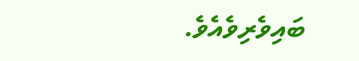ބައިވެރިވެއެވެ.